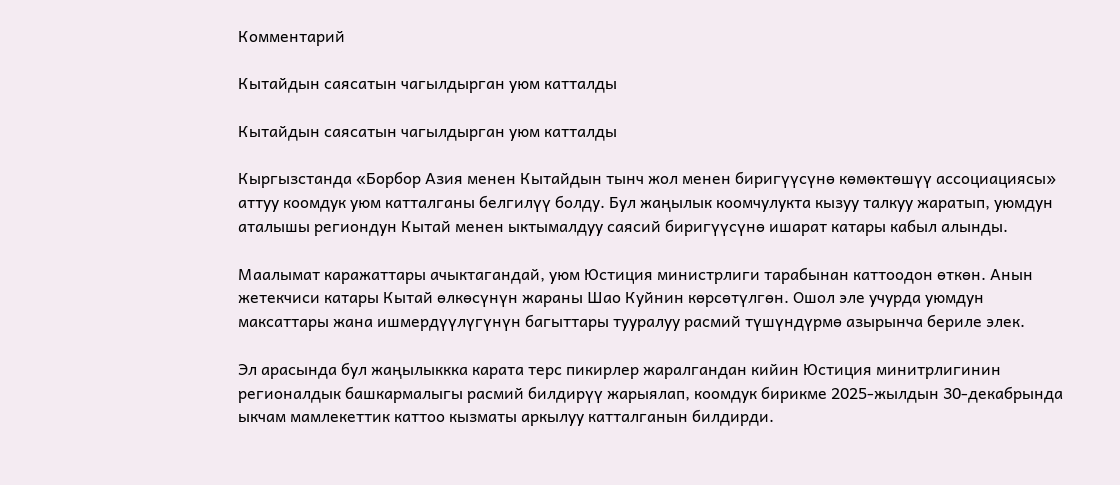Комментарий

Кытайдын саясатын чагылдырган уюм катталды

Кытайдын саясатын чагылдырган уюм катталды

Кыргызстанда «Борбор Азия менен Кытайдын тынч жол менен биригүүсүнө көмөктөшүү ассоциациясы» аттуу коомдук уюм катталганы белгилүү болду. Бул жаңылык коомчулукта кызуу талкуу жаратып, уюмдун аталышы региондун Кытай менен ыктымалдуу саясий биригүүсүнө ишарат катары кабыл алынды.

Маалымат каражаттары ачыктагандай, уюм Юстиция министрлиги тарабынан каттоодон өткөн. Анын жетекчиси катары Кытай өлкөсүнүн жараны Шао Куйнин көрсөтүлгөн. Ошол эле учурда уюмдун максаттары жана ишмердүүлүгүнүн багыттары тууралуу расмий түшүндүрмө азырынча бериле элек.

Эл арасында бул жаңылыккка карата терс пикирлер жаралгандан кийин Юстиция минитрлигинин регионалдык башкармалыгы расмий билдирүү жарыялап, коомдук бирикме 2025-жылдын 30-декабрында ыкчам мамлекеттик каттоо кызматы аркылуу катталганын билдирди.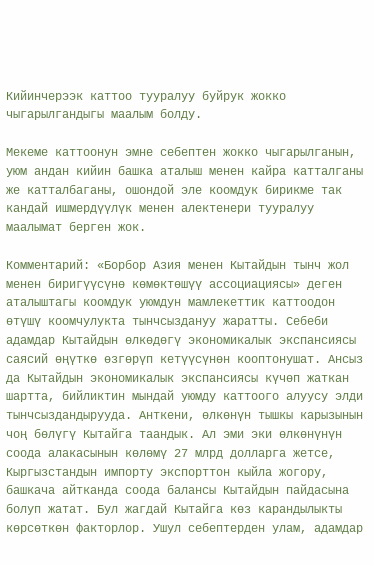Кийинчерээк каттоо тууралуу буйрук жокко чыгарылгандыгы маалым болду.

Мекеме каттоонун эмне себептен жокко чыгарылганын, уюм андан кийин башка аталыш менен кайра катталганы же катталбаганы, ошондой эле коомдук бирикме так кандай ишмердүүлүк менен алектенери тууралуу маалымат берген жок.

Комментарий: «Борбор Азия менен Кытайдын тынч жол менен биригүүсүнө көмөктөшүү ассоциациясы» деген аталыштагы коомдук уюмдун мамлекеттик каттоодон өтүшү коомчулукта тынчсыздануу жаратты. Себеби адамдар Кытайдын өлкөдөгү экономикалык экспансиясы саясий өңүткө өзгөрүп кетүүсүнөн кооптонушат. Ансыз да Кытайдын экономикалык экспансиясы күчөп жаткан шартта, бийликтин мындай уюмду каттоого алуусу элди тынчсыздандырууда. Анткени, өлкөнүн тышкы карызынын чоң бөлүгү Кытайга таандык. Ал эми эки өлкөнүнүн соода алакасынын көлөмү 27 млрд долларга жетсе, Кыргызстандын импорту экспорттон кыйла жогору, башкача айтканда соода балансы Кытайдын пайдасына болуп жатат. Бул жагдай Кытайга көз карандылыкты көрсөткөн факторлор. Ушул себептерден улам, адамдар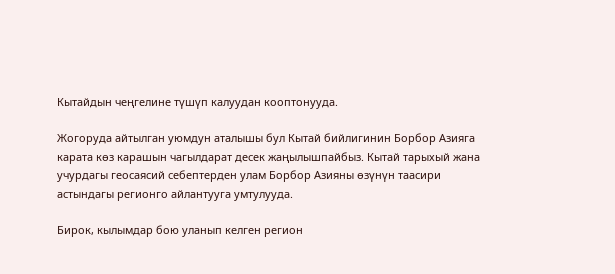Кытайдын чеңгелине түшүп калуудан кооптонууда.

Жогоруда айтылган уюмдун аталышы бул Кытай бийлигинин Борбор Азияга карата көз карашын чагылдарат десек жаңылышпайбыз. Кытай тарыхый жана учурдагы геосаясий себептерден улам Борбор Азияны өзүнүн таасири астындагы регионго айлантууга умтулууда.

Бирок, кылымдар бою уланып келген регион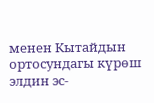менен Кытайдын ортосундагы күрөш элдин эс-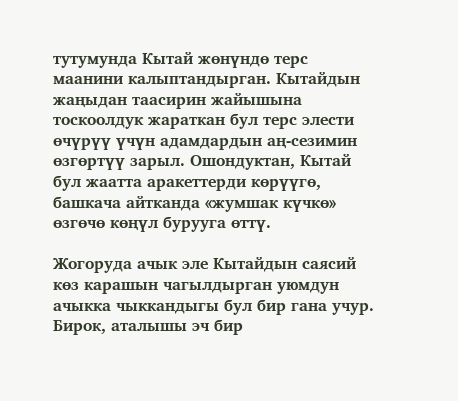тутумунда Кытай жөнүндө терс маанини калыптандырган. Кытайдын жаңыдан таасирин жайышына тоскоолдук жараткан бул терс элести өчүрүү үчүн адамдардын аң-сезимин өзгөртүү зарыл. Ошондуктан, Кытай бул жаатта аракеттерди көрүүгө, башкача айтканда «жумшак күчкө» өзгөчө көңүл бурууга өттү.

Жогоруда ачык эле Кытайдын саясий көз карашын чагылдырган уюмдун ачыкка чыккандыгы бул бир гана учур. Бирок, аталышы эч бир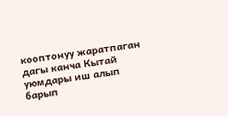кооптонуу жаратпаган дагы канча Кытай уюмдары иш алып барып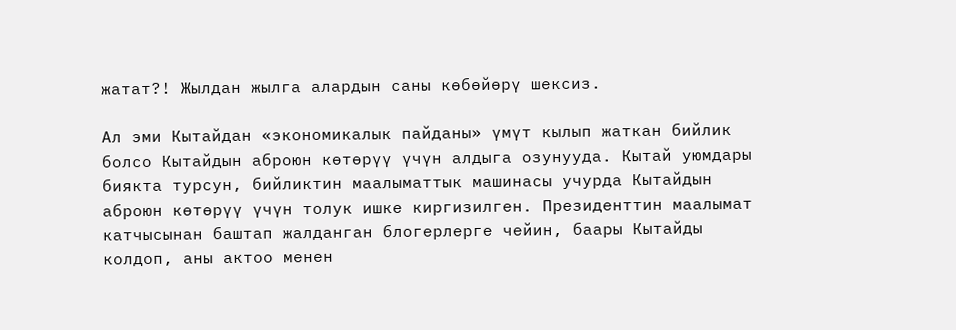жатат?! Жылдан жылга алардын саны көбөйөрү шексиз.

Ал эми Кытайдан «экономикалык пайданы» үмүт кылып жаткан бийлик болсо Кытайдын аброюн көтөрүү үчүн алдыга озунууда. Кытай уюмдары биякта турсун, бийликтин маалыматтык машинасы учурда Кытайдын аброюн көтөрүү үчүн толук ишке киргизилген. Президенттин маалымат катчысынан баштап жалданган блогерлерге чейин, баары Кытайды колдоп, аны актоо менен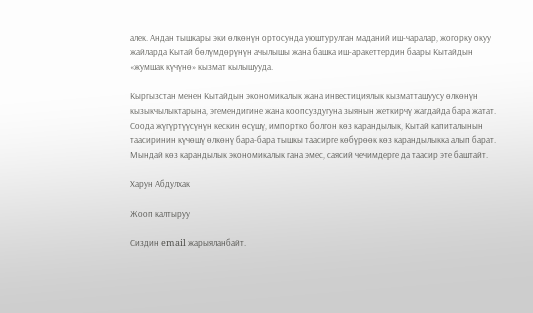алек. Андан тышкары эки өлкөнүн ортосунда уюштурулган маданий иш-чаралар, жогорку окуу жайларда Кытай бөлүмдөрүнүн ачылышы жана башка иш-аракеттердин баары Кытайдын «жумшак күчүнө» кызмат кылышууда.

Кыргызстан менен Кытайдын экономикалык жана инвестициялык кызматташуусу өлкөнүн кызыкчылыктарына, эгемендигине жана коопсуздугуна зыянын жеткирчү жагдайда бара жатат. Соода жүгүртүүсүнүн кескин өсүшү, импортко болгон көз карандылык, Кытай капиталынын таасиринин күчөшү өлкөнү бара-бара тышкы таасирге көбүрөөк көз карандылыкка алып барат. Мындай көз карандылык экономикалык гана эмес, саясий чечимдерге да таасир эте баштайт.

Харун Абдулхак

Жооп калтыруу

Сиздин email жарыяланбайт.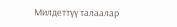Милдеттүү талаалар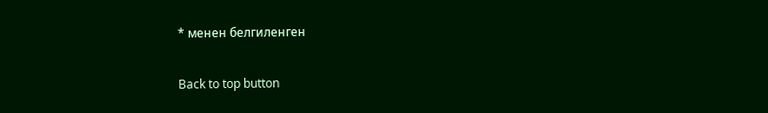* менен белгиленген

Back to top button